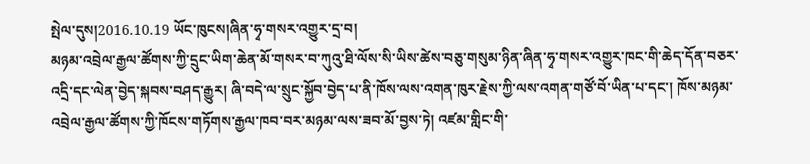སྤེལ་དུས།2016.10.19 ཡོང་ཁུངས།ཞིན་ཧྭ་གསར་འགྱུར་དྲ་བ།
མཉམ་འབྲེལ་རྒྱལ་ཚོགས་ཀྱི་དྲུང་ཡིག་ཆེན་མོ་གསར་བ་ཀུའུ་ཐི་ལོས་སི་ཡིས་ཚེས་བཅུ་གསུམ་ཉིན་ཞིན་ཧྭ་གསར་འགྱུར་ཁང་གི་ཆེད་དོན་བཅར་འདྲི་དང་ལེན་བྱེད་སྐབས་བཤད་རྒྱུར། ཞི་བདེ་ལ་སྲུང་སྐྱོབ་བྱེད་པ་ནི་ཁོས་ལས་འགན་ཁུར་རྗེས་ཀྱི་ལས་འགན་གཙོ་བོ་ཡིན་པ་དང་། ཁོས་མཉམ་འབྲེལ་རྒྱལ་ཚོགས་ཀྱི་ཁོངས་གཏོགས་རྒྱལ་ཁབ་བར་མཉམ་ལས་ཟབ་མོ་བྱས་ཏེ། འཛམ་གླིང་གི་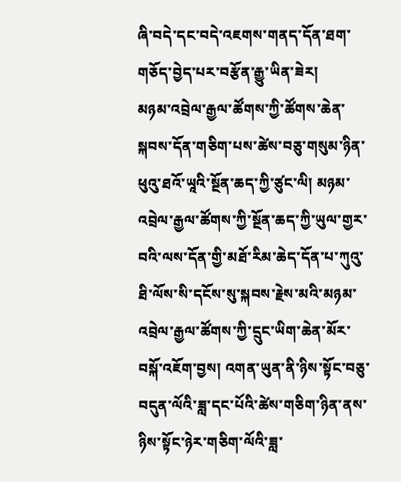ཞི་བདེ་དང་བདེ་འཇགས་གནད་དོན་ཐག་གཅོད་བྱེད་པར་བརྩོན་རྒྱུ་ཡིན་ཟེར།
མཉམ་འབྲེལ་རྒྱལ་ཚོགས་ཀྱི་ཚོགས་ཆེན་སྐབས་དོན་གཅིག་པས་ཚེས་བཅུ་གསུམ་ཉིན་ཕུའུ་ཐའོ་ཡཱའི་སྔོན་ཆད་ཀྱི་ཙུང་ལི། མཉམ་འབྲེལ་རྒྱལ་ཚོགས་ཀྱི་སྔོན་ཆད་ཀྱི་ཡུལ་གྱར་བའི་ལས་དོན་གྱི་མཐོ་རིམ་ཆེད་དོན་པ་ཀུའུ་ཐི་ལོས་སི་དངོས་སུ་སྐབས་རྗེས་མའི་མཉམ་འབྲེལ་རྒྱལ་ཚོགས་ཀྱི་དྲུང་ཡིག་ཆེན་མོར་བསྐོ་འཇོག་བྱས། འགན་ཡུན་ནི་ཉིས་སྟོང་བཅུ་བདུན་ལོའི་ཟླ་དང་པོའི་ཚེས་གཅིག་ཉིན་ནས་ཉིས་སྟོང་ཉེར་གཅིག་ལོའི་ཟླ་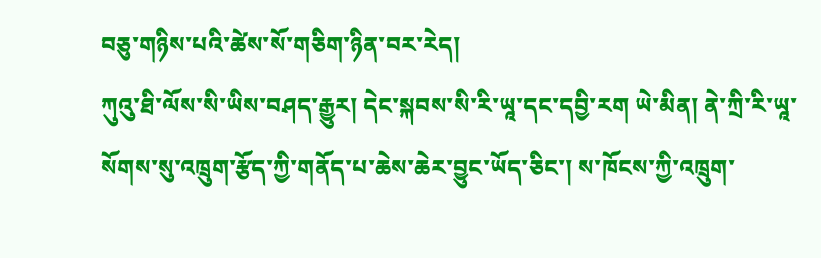བཅུ་གཉིས་པའི་ཚེས་སོ་གཅིག་ཉིན་བར་རེད།
ཀུའུ་ཐི་ལོས་སི་ཡིས་བཤད་རྒྱུར། དེང་སྐབས་སི་རི་ཡཱ་དང་དབྱི་རག ཡེ་མིན། ནེ་ཀྲི་རི་ཡཱ་སོགས་སུ་འཁྲུག་རྩོད་ཀྱི་གནོད་པ་ཆེས་ཆེར་བྱུང་ཡོད་ཅིང་། ས་ཁོངས་ཀྱི་འཁྲུག་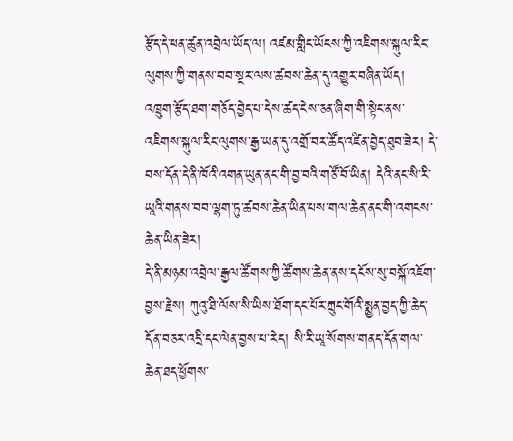རྩོད་དེ་ཕན་ཚུན་འབྲེལ་ཡོད་ལ། འཛམ་གླིང་ཡོངས་ཀྱི་འཇིགས་སྐུལ་རིང་ལུགས་ཀྱི་གནས་བབ་སྔར་ལས་ཚབས་ཆེན་དུ་འགྱུར་བཞིན་ཡོད། འཁྲུག་རྩོད་ཐག་གཅོད་བྱེད་པ་དེས་ཚད་ངེས་ཅན་ཞིག་གི་སྟེང་ནས་འཇིགས་སྐུལ་རིང་ལུགས་རྒྱ་ཡན་དུ་འགྲོ་བར་ཚོད་འཛིན་བྱེད་ཐུབ་ཟེར། དེ་བས་དོན་དེ་ནི་ཁོའི་འགན་ཡུན་ནང་གི་བྱ་བའི་གཙོ་བོ་ཡིན། དེའི་ནང་སི་རི་ཡཱའི་གནས་བབ་ལྷག་ཏུ་ཚབས་ཆེན་ཡིན་པས་གལ་ཆེན་ནང་གི་འགངས་ཆེན་ཡིན་ཟེར།
དེ་ནི་མཉམ་འབྲེལ་རྒྱལ་ཚོགས་ཀྱི་ཚོགས་ཆེན་ནས་དངོས་སུ་བསྐོ་འཇོག་བྱས་རྗེས། ཀུའུ་ཐི་ལོས་སི་ཡིས་ཐོག་དང་པོར་ཀྲུང་གོའི་སྨྱན་བྱད་ཀྱི་ཆེད་དོན་བཅར་འདྲི་དང་ལེན་བྱས་པ་རེད། སི་རི་ཡཱ་སོགས་གནད་དོན་གལ་ཆེན་ཐད་ཕྱོགས་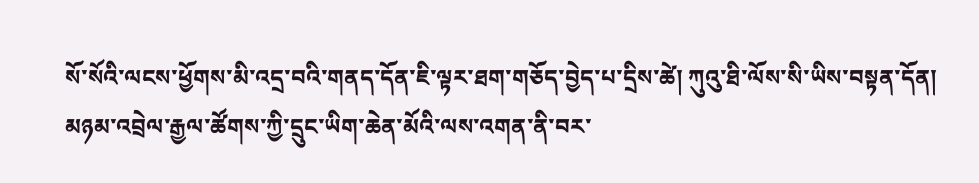སོ་སོའི་ལངས་ཕྱོགས་མི་འདྲ་བའི་གནད་དོན་ཇི་ལྟར་ཐག་གཅོད་བྱེད་པ་དྲིས་ཚེ། ཀུའུ་ཐི་ལོས་སི་ཡིས་བསྟན་དོན། མཉམ་འབྲེལ་རྒྱལ་ཚོགས་ཀྱི་དྲུང་ཡིག་ཆེན་མོའི་ལས་འགན་ནི་བར་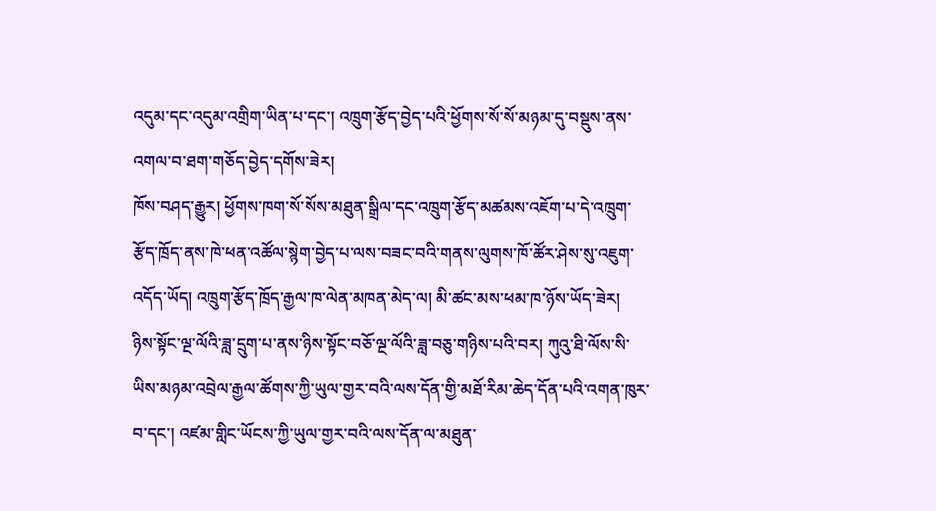འདུམ་དང་འདུམ་འགྲིག་ཡིན་པ་དང་། འཁྲུག་རྩོད་བྱེད་པའི་ཕྱོགས་སོ་སོ་མཉམ་དུ་བསྡུས་ནས་འགལ་བ་ཐག་གཅོད་བྱེད་དགོས་ཟེར།
ཁོས་བཤད་རྒྱུར། ཕྱོགས་ཁག་སོ་སོས་མཐུན་སྒྲིལ་དང་འཁྲུག་རྩོད་མཚམས་འཇོག་པ་དེ་འཁྲུག་རྩོད་ཁྲོད་ནས་ཁེ་ཕན་འཚོལ་སྙེག་བྱེད་པ་ལས་བཟང་བའི་གནས་ལུགས་ཁོ་ཚོར་ཤེས་སུ་འཇུག་འདོད་ཡོད། འཁྲུག་རྩོད་ཁྲོད་རྒྱལ་ཁ་ལེན་མཁན་མེད་ལ། མི་ཚང་མས་ཕམ་ཁ་ཉོས་ཡོད་ཟེར།
ཉིས་སྟོང་ལྔ་ལོའི་ཟླ་དྲུག་པ་ནས་ཉིས་སྟོང་བཅོ་ལྔ་ལོའི་ཟླ་བཅུ་གཉིས་པའི་བར། ཀུའུ་ཐི་ལོས་སི་ཡིས་མཉམ་འབྲེལ་རྒྱལ་ཚོགས་ཀྱི་ཡུལ་གྱར་བའི་ལས་དོན་གྱི་མཐོ་རིམ་ཆེད་དོན་པའི་འགན་ཁུར་བ་དང་། འཛམ་གླིང་ཡོངས་ཀྱི་ཡུལ་གྱར་བའི་ལས་དོན་ལ་མཐུན་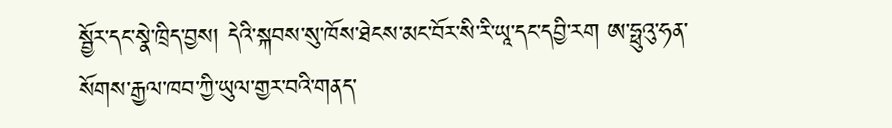སྦྱོར་དང་སྣེ་ཁྲིད་བྱས། དེའི་སྐབས་སུ་ཁོས་ཐེངས་མང་བོར་སི་རི་ཡཱ་དང་དབྱི་རག ཨ་ཧྥུའུ་ཧན་སོགས་རྒྱལ་ཁབ་ཀྱི་ཡུལ་གྱར་བའི་གནད་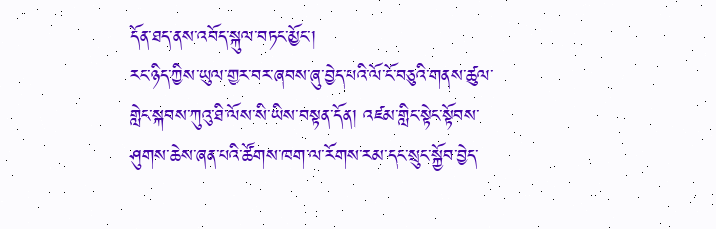དོན་ཐད་ནས་འབོད་སྐུལ་བཏང་མྱོང་།
རང་ཉིད་ཀྱིས་ཡུལ་གྱར་བར་ཞབས་ཞུ་བྱེད་པའི་ལོ་ངོ་བཅུའི་གནས་ཚུལ་གླེང་སྐབས་ཀུའུ་ཐི་ལོས་སི་ཡིས་བསྟན་དོན། འཛམ་གླིང་སྟེང་སྟོབས་ཤུགས་ཆེས་ཞན་པའི་ཚོགས་ཁག་ལ་རོགས་རམ་དང་སྲུང་སྐྱོབ་བྱེད་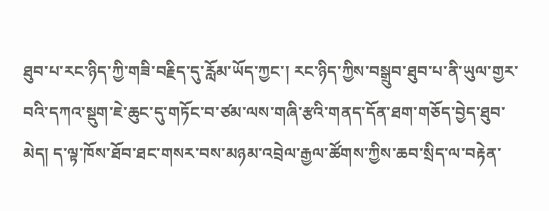ཐུབ་པ་རང་ཉིད་ཀྱི་གཟི་བརྗིད་དུ་རློམ་ཡོད་ཀྱང་། རང་ཉིད་ཀྱིས་བསྒྲུབ་ཐུབ་པ་ནི་ཡུལ་གྱར་བའི་དཀའ་སྡུག་ཇེ་ཆུང་དུ་གཏོང་བ་ཙམ་ལས་གཞི་རྩའི་གནད་དོན་ཐག་གཅོད་བྱེད་ཐུབ་མེད། ད་ལྟ་ཁོས་ཐོབ་ཐང་གསར་བས་མཉམ་འབྲེལ་རྒྱལ་ཚོགས་ཀྱིས་ཆབ་སྲིད་ལ་བརྟེན་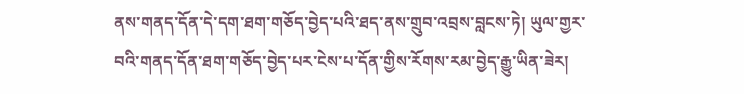ནས་གནད་དོན་དེ་དག་ཐག་གཅོད་བྱེད་པའི་ཐད་ནས་གྲུབ་འབྲས་བླངས་ཏེ། ཡུལ་གྱར་བའི་གནད་དོན་ཐག་གཅོད་བྱེད་པར་ངེས་པ་དོན་གྱིས་རོགས་རམ་བྱེད་རྒྱུ་ཡིན་ཟེར།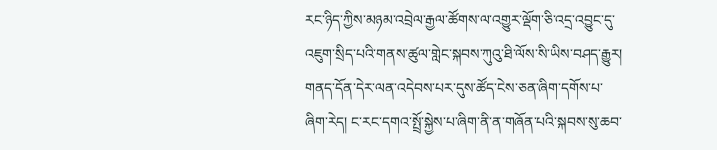རང་ཉིད་ཀྱིས་མཉམ་འབྲེལ་རྒྱལ་ཚོགས་ལ་འགྱུར་ལྡོག་ཅི་འདྲ་འབྱུང་དུ་འཇུག་སྲིད་པའི་གནས་ཚུལ་གླེང་སྐབས་ཀུའུ་ཐི་ལོས་སི་ཡིས་བཤད་རྒྱུར། གནད་དོན་དེར་ལན་འདེབས་པར་དུས་ཚོད་ངེས་ཅན་ཞིག་དགོས་པ་ཞིག་རེད། ང་རང་དགའ་སྤྲོ་སྐྱེས་པ་ཞིག་ནི་ན་གཞོན་པའི་སྐབས་སུ་ཆབ་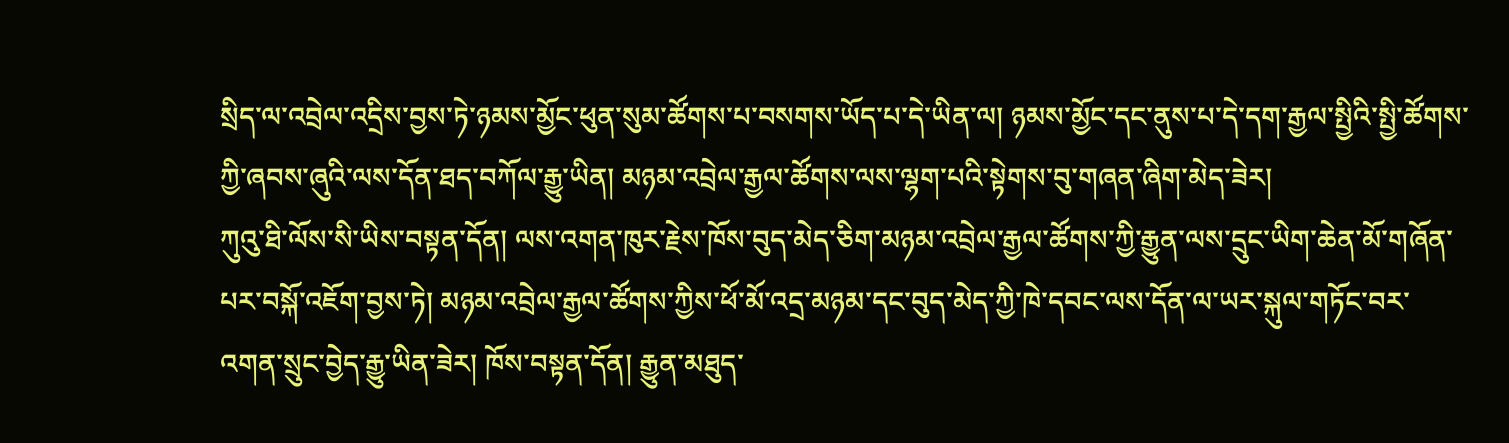སྲིད་ལ་འབྲེལ་འདྲིས་བྱས་ཏེ་ཉམས་མྱོང་ཕུན་སུམ་ཚོགས་པ་བསགས་ཡོད་པ་དེ་ཡིན་ལ། ཉམས་མྱོང་དང་ནུས་པ་དེ་དག་རྒྱལ་སྤྱིའི་སྤྱི་ཚོགས་ཀྱི་ཞབས་ཞུའི་ལས་དོན་ཐད་བཀོལ་རྒྱུ་ཡིན། མཉམ་འབྲེལ་རྒྱལ་ཚོགས་ལས་ལྷག་པའི་སྟེགས་བུ་གཞན་ཞིག་མེད་ཟེར།
ཀུའུ་ཐི་ལོས་སི་ཡིས་བསྟན་དོན། ལས་འགན་ཁུར་རྗེས་ཁོས་བུད་མེད་ཅིག་མཉམ་འབྲེལ་རྒྱལ་ཚོགས་ཀྱི་རྒྱུན་ལས་དྲུང་ཡིག་ཆེན་མོ་གཞོན་པར་བསྐོ་འཇོག་བྱས་ཏེ། མཉམ་འབྲེལ་རྒྱལ་ཚོགས་ཀྱིས་ཕོ་མོ་འདྲ་མཉམ་དང་བུད་མེད་ཀྱི་ཁེ་དབང་ལས་དོན་ལ་ཡར་སྐུལ་གཏོང་བར་འགན་སྲུང་བྱེད་རྒྱུ་ཡིན་ཟེར། ཁོས་བསྟན་དོན། རྒྱུན་མཐུད་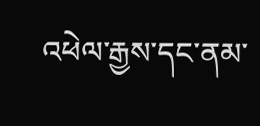འཕེལ་རྒྱས་དང་ནམ་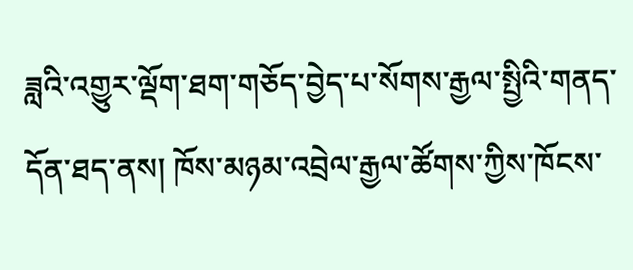ཟླའི་འགྱུར་ལྡོག་ཐག་གཅོད་བྱེད་པ་སོགས་རྒྱལ་སྤྱིའི་གནད་དོན་ཐད་ནས། ཁོས་མཉམ་འབྲེལ་རྒྱལ་ཚོགས་ཀྱིས་ཁོངས་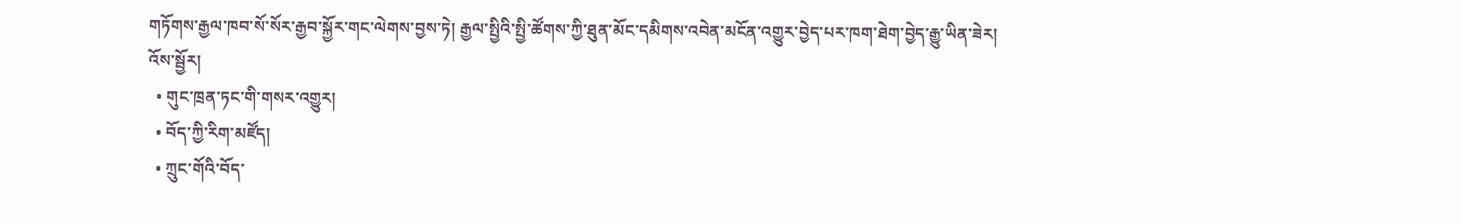གཏོགས་རྒྱལ་ཁབ་སོ་སོར་རྒྱབ་སྐྱོར་གང་ལེགས་བྱས་ཏེ། རྒྱལ་སྤྱིའི་སྤྱི་ཚོགས་ཀྱི་ཐུན་མོང་དམིགས་འབེན་མངོན་འགྱུར་བྱེད་པར་ཁག་ཐེག་བྱེད་རྒྱུ་ཡིན་ཟེར།
འོས་སྦྱོར།
  • གུང་ཁྲན་ཏང་གི་གསར་འགྱུར།
  • བོད་ཀྱི་རིག་མཛོད།
  • ཀྲུང་གོའི་བོད་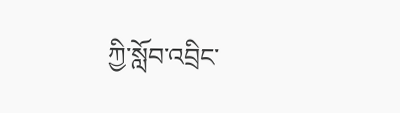ཀྱི་སློབ་འབྲིང་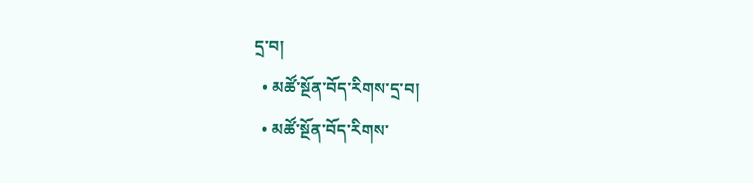དྲ་བ།
  • མཚོ་སྔོན་བོད་རིགས་དྲ་བ།
  • མཚོ་སྔོན་བོད་རིགས་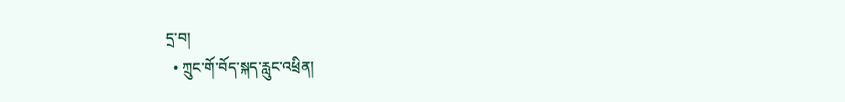དྲ་བ།
  • ཀྲུང་གོ་བོད་སྐད་རླུང་འཕྲིན།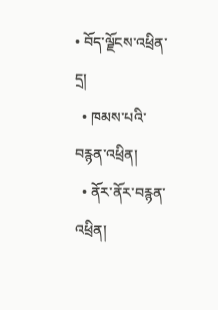• བོད་ལྗོངས་འཕྲིན་དྲ།
  • ཁམས་པའི་བརྙན་འཕྲིན།
  • ནོར་ནོར་བརྙན་འཕྲིན།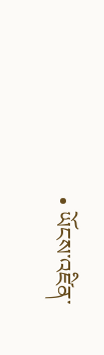• ཡོངས་འཛིན་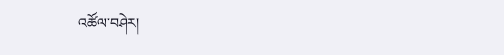འཚོལ་བཤེར།